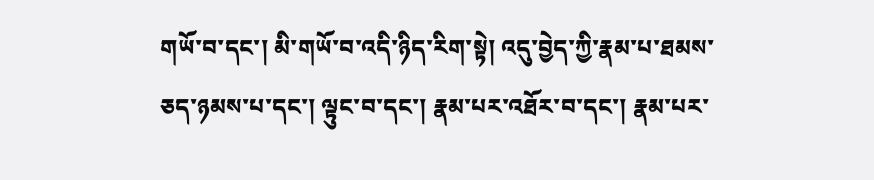གཡོ་བ་དང་། མི་གཡོ་བ་འདི་ཉིད་རིག་སྟེ། འདུ་བྱེད་ཀྱི་རྣམ་པ་ཐམས་ཅད་ཉམས་པ་དང་། ལྟུང་བ་དང་། རྣམ་པར་འཐོར་བ་དང་། རྣམ་པར་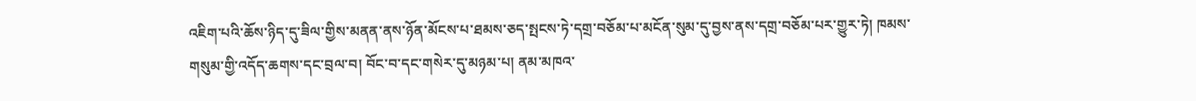འཇིག་པའི་ཆོས་ཉིད་དུ་ཟིལ་གྱིས་མནན་ནས་ཉོན་མོངས་པ་ཐམས་ཅད་སྤངས་ཏེ་དགྲ་བཅོམ་པ་མངོན་སུམ་དུ་བྱས་ནས་དགྲ་བཅོམ་པར་གྱུར་ཏེ། ཁམས་གསུམ་གྱི་འདོད་ཆགས་དང་བྲལ་བ། བོང་བ་དང་གསེར་དུ་མཉམ་པ། ནམ་མཁའ་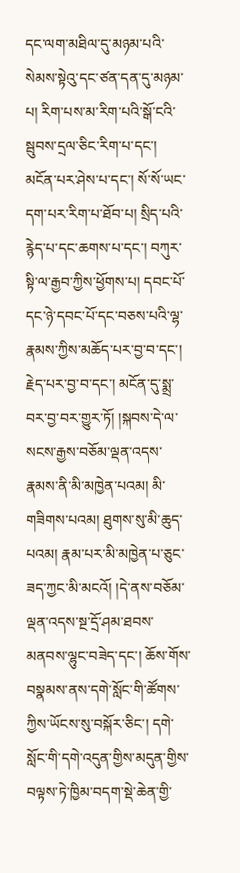དང་ལག་མཐིལ་དུ་མཉམ་པའི་སེམས་སྟེའུ་དང་ཙན་དན་དུ་མཉམ་པ། རིག་པས་མ་རིག་པའི་སྒོ་ངའི་སྦུབས་དྲལ་ཅིང་རིག་པ་དང་། མངོན་པར་ཤེས་པ་དང་། སོ་སོ་ཡང་དག་པར་རིག་པ་ཐོབ་པ། སྲིད་པའི་རྙེད་པ་དང་ཆགས་པ་དང་། བཀུར་སྟི་ལ་རྒྱབ་ཀྱིས་ཕྱོགས་པ། དབང་པོ་དང་ཉེ་དབང་པོ་དང་བཅས་པའི་ལྷ་རྣམས་ཀྱིས་མཆོད་པར་བྱ་བ་དང་། རྗེད་པར་བྱ་བ་དང་། མངོན་དུ་སྨྲ་བར་བྱ་བར་གྱུར་ཏོ། །སྐབས་དེ་ལ་སངས་རྒྱས་བཅོམ་ལྡན་འདས་རྣམས་ནི་མི་མཁྱེན་པའམ། མི་གཟིགས་པའམ། ཐུགས་སུ་མི་ཆུད་པའམ། རྣམ་པར་མི་མཁྱེན་པ་ཅུང་ཟད་ཀྱང་མི་མངའོ། །དེ་ནས་བཅོམ་ལྡན་འདས་སྔ་དྲོ་ཤམ་ཐབས་མནབས་ལྷུང་བཟེད་དང་། ཆོས་གོས་བསྣམས་ནས་དགེ་སློང་གི་ཚོགས་ཀྱིས་ཡོངས་སུ་བསྐོར་ཅིང་། དགེ་སློང་གི་དགེ་འདུན་གྱིས་མདུན་གྱིས་བལྟས་ཏེ་ཁྱིམ་བདག་སྡེ་ཆེན་གྱི་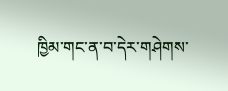ཁྱིམ་གང་ན་བ་དེར་གཤེགས་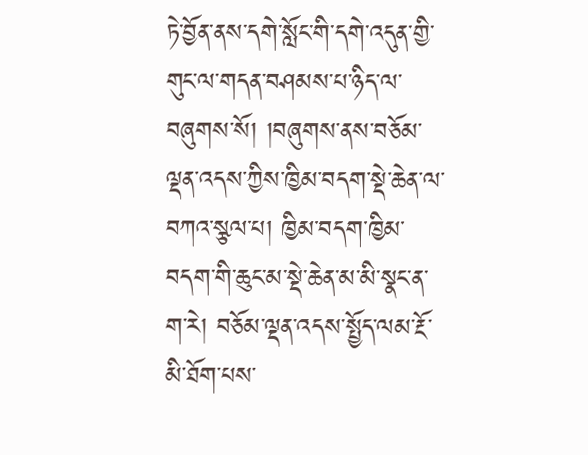ཏེ་བྱོན་ནས་དགེ་སློང་གི་དགེ་འདུན་གྱི་གུང་ལ་གདན་བཤམས་པ་ཉིད་ལ་བཞུགས་སོ། །བཞུགས་ནས་བཅོམ་ལྡན་འདས་ཀྱིས་ཁྱིམ་བདག་སྡེ་ཆེན་ལ་བཀའ་སྩལ་པ། ཁྱིམ་བདག་ཁྱིམ་བདག་གི་ཆུང་མ་སྡེ་ཆེན་མ་མི་སྣང་ན་ག་རེ། བཅོམ་ལྡན་འདས་སྤྱོད་ལམ་རྔོ་མི་ཐོག་པས་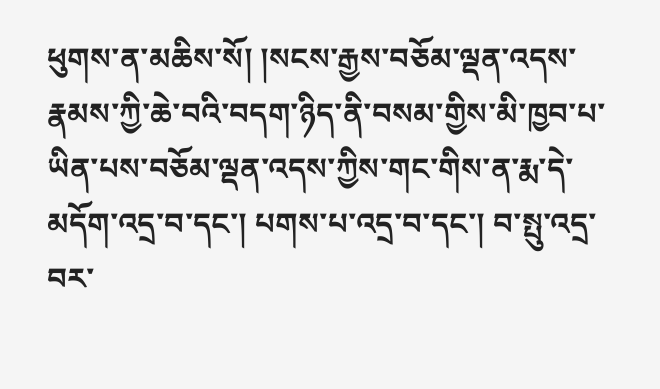ཕུགས་ན་མཆིས་སོ། །སངས་རྒྱས་བཅོམ་ལྡན་འདས་རྣམས་ཀྱི་ཆེ་བའི་བདག་ཉིད་ནི་བསམ་གྱིས་མི་ཁྱབ་པ་ཡིན་པས་བཅོམ་ལྡན་འདས་ཀྱིས་གང་གིས་ན་རྨ་དེ་མདོག་འདྲ་བ་དང་། པགས་པ་འདྲ་བ་དང་། བ་སྤུ་འདྲ་བར་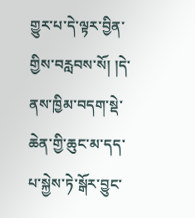གྱུར་པ་དེ་ལྟར་བྱིན་གྱིས་བརླབས་སོ། །དེ་ནས་ཁྱིམ་བདག་སྡེ་ཆེན་གྱི་ཆུང་མ་དད་པ་སྐྱེས་ཏེ་སྒོར་བྱུང་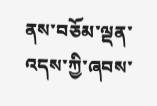ནས་བཅོམ་ལྡན་འདས་ཀྱི་ཞབས་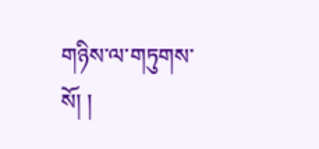གཉིས་ལ་གཏུགས་སོ། །